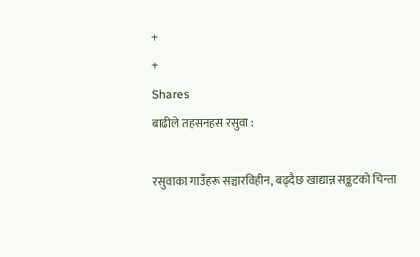+
+
Shares
बाढीले तहसनहस रसुवा :

रसुवाका गाउँहरू सञ्चारविहीन, बढ्दैछ खाद्यान्न सङ्कटको चिन्ता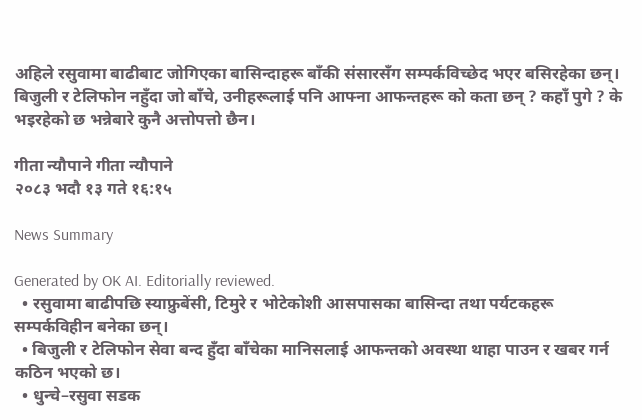अहिले रसुवामा बाढीबाट जोगिएका बासिन्दाहरू बाँकी संसारसँग सम्पर्कविच्छेद भएर बसिरहेका छन्। बिजुली र टेलिफोन नहुँदा जो बाँचे, उनीहरूलाई पनि आफ्ना आफन्तहरू को कता छन् ? कहाँ पुगे ? के भइरहेको छ भन्नेबारे कुनै अत्तोपत्तो छैन।

गीता न्यौपाने गीता न्यौपाने
२०८३ भदौ १३ गते १६:१५

News Summary

Generated by OK AI. Editorially reviewed.
  • रसुवामा बाढीपछि स्याफ्रुबेंसी, टिमुरे र भोटेकोशी आसपासका बासिन्दा तथा पर्यटकहरू सम्पर्कविहीन बनेका छन्।
  • बिजुली र टेलिफोन सेवा बन्द हुँदा बाँचेका मानिसलाई आफन्तको अवस्था थाहा पाउन र खबर गर्न कठिन भएको छ।
  • धुन्चे–रसुवा सडक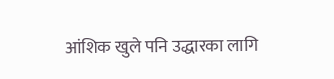आंशिक खुले पनि उद्धारका लागि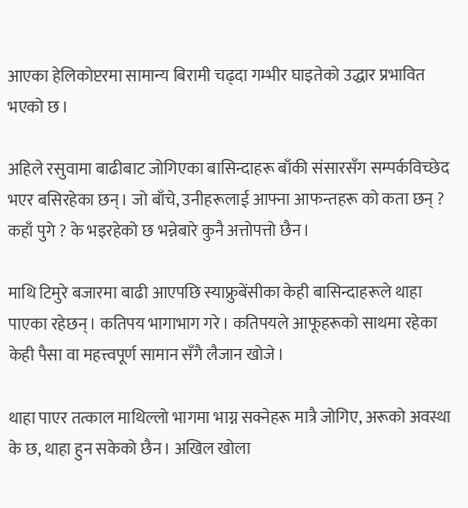आएका हेलिकोप्टरमा सामान्य बिरामी चढ्दा गम्भीर घाइतेको उद्धार प्रभावित भएको छ।

अहिले रसुवामा बाढीबाट जोगिएका बासिन्दाहरू बाँकी संसारसँग सम्पर्कविच्छेद भएर बसिरहेका छन्। जो बाँचे, उनीहरूलाई आफ्ना आफन्तहरू को कता छन् ? कहाँ पुगे ? के भइरहेको छ भन्नेबारे कुनै अत्तोपत्तो छैन।

माथि टिमुरे बजारमा बाढी आएपछि स्याफ्रुबेंसीका केही बासिन्दाहरूले थाहा पाएका रहेछन्। कतिपय भागाभाग गरे। कतिपयले आफूहरूको साथमा रहेका केही पैसा वा महत्त्वपूर्ण सामान सँगै लैजान खोजे।

थाहा पाएर तत्काल माथिल्लो भागमा भाग्न सक्नेहरू मात्रै जोगिए, अरूको अवस्था के छ, थाहा हुन सकेको छैन। अखिल खोला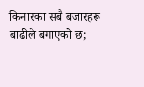किनारका सबै बजारहरू बाढीले बगाएको छ;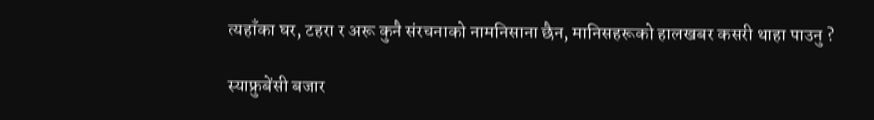त्यहाँका घर, टहरा र अरू कुनै संरचनाको नामनिसाना छैन, मानिसहरूको हालखबर कसरी थाहा पाउनु ?

स्याफ्रुबेंसी बजार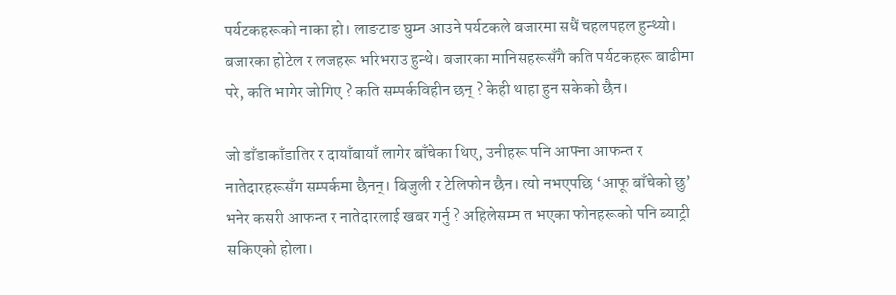पर्यटकहरूको नाका हो। लाङटाङ घुम्न आउने पर्यटकले बजारमा सधैं चहलपहल हुन्थ्यो। बजारका होटेल र लजहरू भरिभराउ हुन्थे। बजारका मानिसहरूसँगै कति पर्यटकहरू बाढीमा परे, कति भागेर जोगिए ? कति सम्पर्कविहीन छन् ? केही थाहा हुन सकेको छैन।

जो डाँडाकाँडातिर र दायाँबायाँ लागेर बाँचेका थिए, उनीहरू पनि आफ्ना आफन्त र नातेदारहरूसँग सम्पर्कमा छैनन्। बिजुली र टेलिफोन छैन। त्यो नभएपछि ‘आफू बाँचेको छु’ भनेर कसरी आफन्त र नातेदारलाई खबर गर्नु ? अहिलेसम्म त भएका फोनहरूको पनि ब्याट्री सकिएको होला।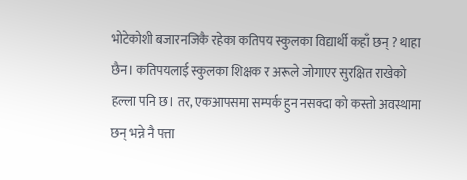भोटेकोशी बजारनजिकै रहेका कतिपय स्कुलका विद्यार्थी कहाँ छन् ? थाहा छैन। कतिपयलाई स्कुलका शिक्षक र अरूले जोगाएर सुरक्षित राखेको हल्ला पनि छ। तर, एकआपसमा सम्पर्क हुन नसक्दा को कस्तो अवस्थामा छन् भन्ने नै पत्ता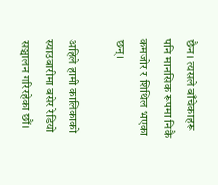छैन। त्यसले बाँचेकाहरू पनि मानसिक रूपमा निकै कमजोर र शिथिल भएका छन्।

अहिले हामी कालिकाको स्याउबारीमा बसेर रेडियो सञ्चालन गरिरहेका छौं।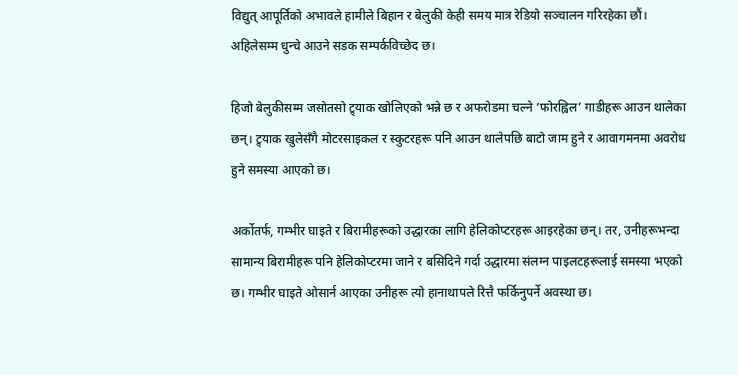विद्युत् आपूर्तिको अभावले हामीले बिहान र बेलुकी केही समय मात्र रेडियो सञ्चालन गरिरहेका छौं। अहिलेसम्म धुन्चे आउने सडक सम्पर्कविच्छेद छ।

हिजो बेलुकीसम्म जसोतसो ट्र्याक खोलिएको भन्ने छ र अफरोडमा चल्ने ‘फोरह्विल’ गाडीहरू आउन थालेका छन्। ट्र्याक खुलेसँगै मोटरसाइकल र स्कुटरहरू पनि आउन थालेपछि बाटो जाम हुने र आवागमनमा अवरोध हुने समस्या आएको छ।

अर्कोतर्फ, गम्भीर घाइते र बिरामीहरूको उद्धारका लागि हेलिकोप्टरहरू आइरहेका छन्। तर, उनीहरूभन्दा सामान्य बिरामीहरू पनि हेलिकोप्टरमा जाने र बसिदिने गर्दा उद्धारमा संलग्न पाइलटहरूलाई समस्या भएको छ। गम्भीर घाइते ओसार्न आएका उनीहरू त्यो हानाथापले रित्तै फर्किनुपर्ने अवस्था छ।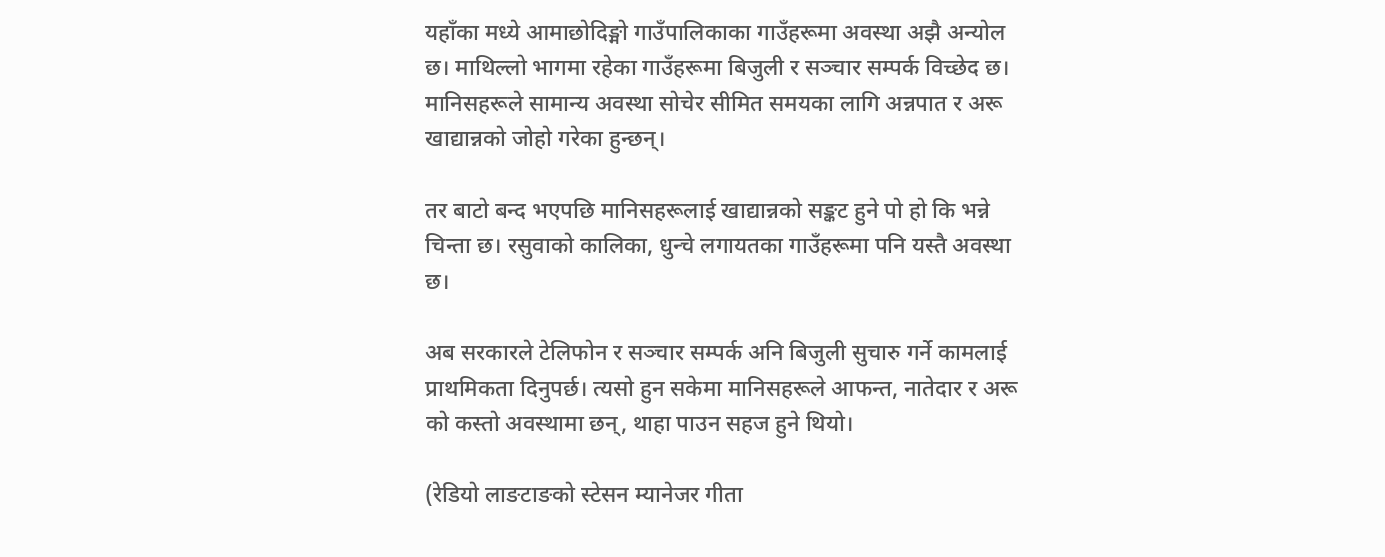यहाँका मध्ये आमाछोदिङ्मो गाउँपालिकाका गाउँहरूमा अवस्था अझै अन्योल छ। माथिल्लो भागमा रहेका गाउँहरूमा बिजुली र सञ्चार सम्पर्क विच्छेद छ। मानिसहरूले सामान्य अवस्था सोचेर सीमित समयका लागि अन्नपात र अरू खाद्यान्नको जोहो गरेका हुन्छन्।

तर बाटो बन्द भएपछि मानिसहरूलाई खाद्यान्नको सङ्कट हुने पो हो कि भन्ने चिन्ता छ। रसुवाको कालिका, धुन्चे लगायतका गाउँहरूमा पनि यस्तै अवस्था छ।

अब सरकारले टेलिफोन र सञ्चार सम्पर्क अनि बिजुली सुचारु गर्ने कामलाई प्राथमिकता दिनुपर्छ। त्यसो हुन सकेमा मानिसहरूले आफन्त, नातेदार र अरू को कस्तो अवस्थामा छन्, थाहा पाउन सहज हुने थियो।

(रेडियो लाङटाङको स्टेसन म्यानेजर गीता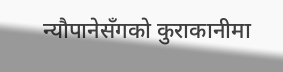न्यौपानेसँगको कुराकानीमा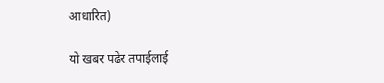आधारित)

यो खबर पढेर तपाईलाई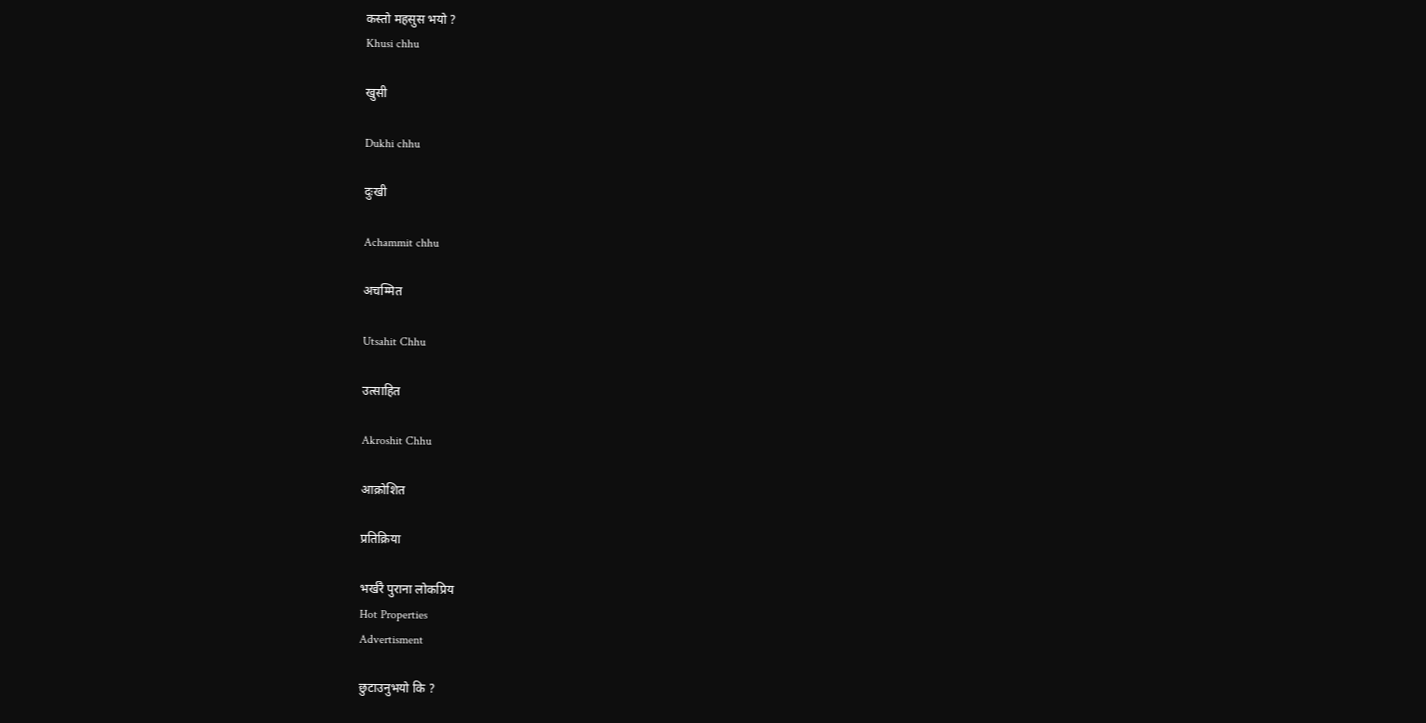कस्तो महसुस भयो ?
Khusi chhu

खुसी

Dukhi chhu

दुःखी

Achammit chhu

अचम्मित

Utsahit Chhu

उत्साहित

Akroshit Chhu

आक्रोशित

प्रतिक्रिया

भर्खरै पुराना लोकप्रिय
Hot Properties
Advertisment

छुटाउनुभयो कि ?